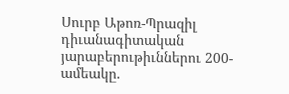Սուրբ Աթոռ-Պրազիլ դիւանագիտական յարաբերութիւններու 200-ամեակը.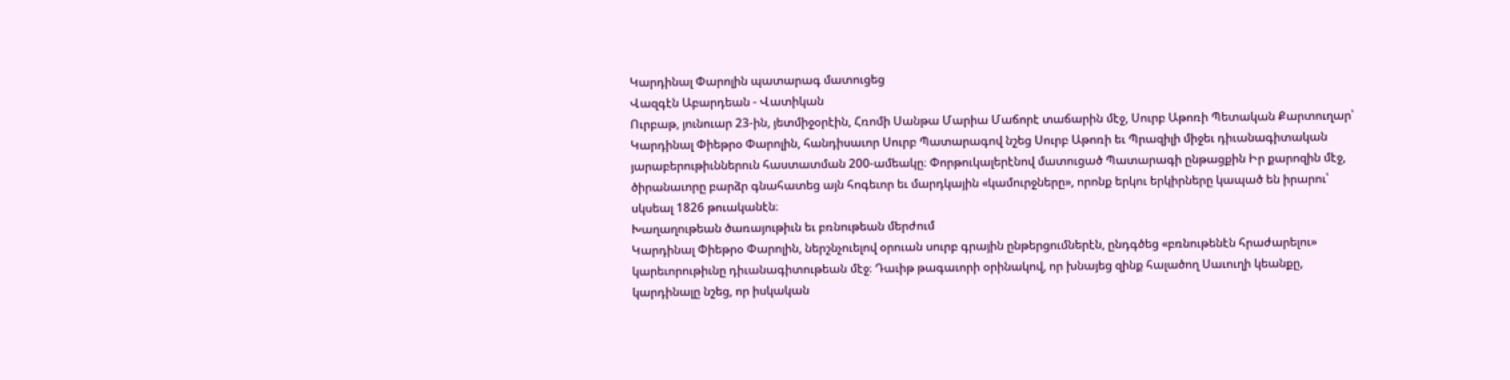Կարդինալ Փարոլին պատարագ մատուցեց
Վազգէն Աբարդեան - Վատիկան
Ուրբաթ, յունուար 23-ին, յետմիջօրէին, Հռոմի Սանթա Մարիա Մաճորէ տաճարին մէջ, Սուրբ Աթոռի Պետական Քարտուղար՝ Կարդինալ Փիեթրօ Փարոլին, հանդիսաւոր Սուրբ Պատարագով նշեց Սուրբ Աթոռի եւ Պրազիլի միջեւ դիւանագիտական յարաբերութիւններուն հաստատման 200-ամեակը։ Փորթուկալերէնով մատուցած Պատարագի ընթացքին Իր քարոզին մէջ, ծիրանաւորը բարձր գնահատեց այն հոգեւոր եւ մարդկային «կամուրջները», որոնք երկու երկիրները կապած են իրարու՝ սկսեալ 1826 թուականէն։
Խաղաղութեան ծառայութիւն եւ բռնութեան մերժում
Կարդինալ Փիեթրօ Փարոլին, ներշնչուելով օրուան սուրբ գրային ընթերցումներէն, ընդգծեց «բռնութենէն հրաժարելու» կարեւորութիւնը դիւանագիտութեան մէջ։ Դաւիթ թագաւորի օրինակով, որ խնայեց զինք հալածող Սաւուղի կեանքը, կարդինալը նշեց, որ իսկական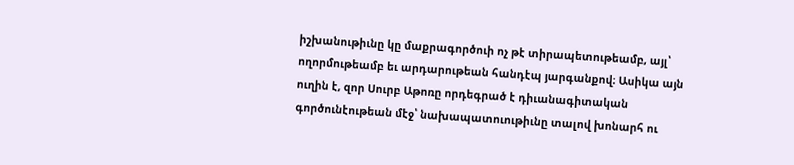իշխանութիւնը կը մաքրագործուի ոչ թէ տիրապետութեամբ, այլ՝ ողորմութեամբ եւ արդարութեան հանդէպ յարգանքով։ Ասիկա այն ուղին է, զոր Սուրբ Աթոռը որդեգրած է դիւանագիտական գործունէութեան մէջ՝ նախապատուութիւնը տալով խոնարհ ու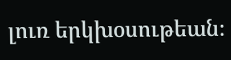լուռ երկխօսութեան։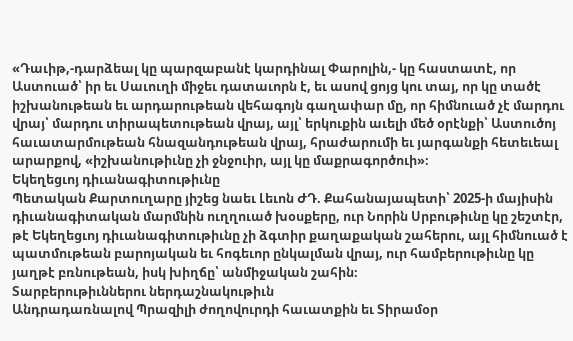«Դաւիթ,-դարձեալ կը պարզաբանէ կարդինալ Փարոլին,- կը հաստատէ, որ Աստուած՝ իր եւ Սաւուղի միջեւ դատաւորն է, եւ ասով ցոյց կու տայ, որ կը տածէ իշխանութեան եւ արդարութեան վեհագոյն գաղափար մը, որ հիմնուած չէ մարդու վրայ՝ մարդու տիրապետութեան վրայ, այլ՝ երկուքին աւելի մեծ օրէնքի՝ Աստուծոյ հաւատարմութեան հնազանդութեան վրայ, հրաժարումի եւ յարգանքի հետեւեալ արարքով, «իշխանութիւնը չի ջնջուիր, այլ կը մաքրագործուի»։
Եկեղեցւոյ դիւանագիտութիւնը
Պետական Քարտուղարը յիշեց նաեւ Լեւոն ԺԴ. Քահանայապետի՝ 2025-ի մայիսին դիւանագիտական մարմնին ուղղուած խօսքերը, ուր Նորին Սրբութիւնը կը շեշտէր, թէ Եկեղեցւոյ դիւանագիտութիւնը չի ձգտիր քաղաքական շահերու, այլ հիմնուած է պատմութեան բարոյական եւ հոգեւոր ընկալման վրայ, ուր համբերութիւնը կը յաղթէ բռնութեան, իսկ խիղճը՝ անմիջական շահին։
Տարբերութիւններու ներդաշնակութիւն
Անդրադառնալով Պրազիլի ժողովուրդի հաւատքին եւ Տիրամօր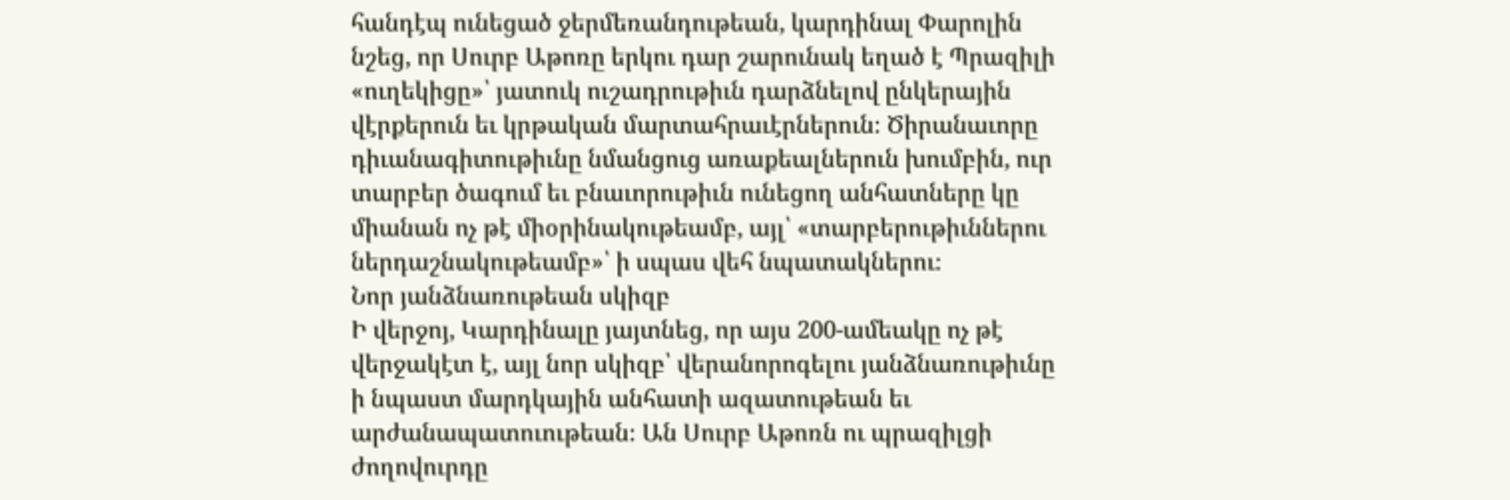հանդէպ ունեցած ջերմեռանդութեան, կարդինալ Փարոլին նշեց, որ Սուրբ Աթոռը երկու դար շարունակ եղած է Պրազիլի «ուղեկիցը»՝ յատուկ ուշադրութիւն դարձնելով ընկերային վէրքերուն եւ կրթական մարտահրաւէրներուն։ Ծիրանաւորը դիւանագիտութիւնը նմանցուց առաքեալներուն խումբին, ուր տարբեր ծագում եւ բնաւորութիւն ունեցող անհատները կը միանան ոչ թէ միօրինակութեամբ, այլ՝ «տարբերութիւններու ներդաշնակութեամբ»՝ ի սպաս վեհ նպատակներու։
Նոր յանձնառութեան սկիզբ
Ի վերջոյ, Կարդինալը յայտնեց, որ այս 200-ամեակը ոչ թէ վերջակէտ է, այլ նոր սկիզբ՝ վերանորոգելու յանձնառութիւնը ի նպաստ մարդկային անհատի ազատութեան եւ արժանապատուութեան։ Ան Սուրբ Աթոռն ու պրազիլցի ժողովուրդը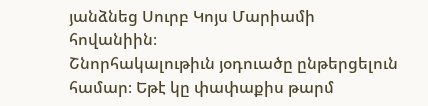յանձնեց Սուրբ Կոյս Մարիամի հովանիին։
Շնորհակալութիւն յօդուածը ընթերցելուն համար։ Եթէ կը փափաքիս թարմ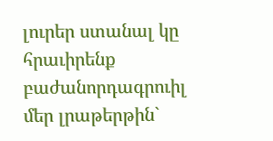լուրեր ստանալ կը հրաւիրենք բաժանորդագրուիլ մեր լրաթերթին`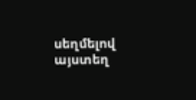սեղմելով այստեղ